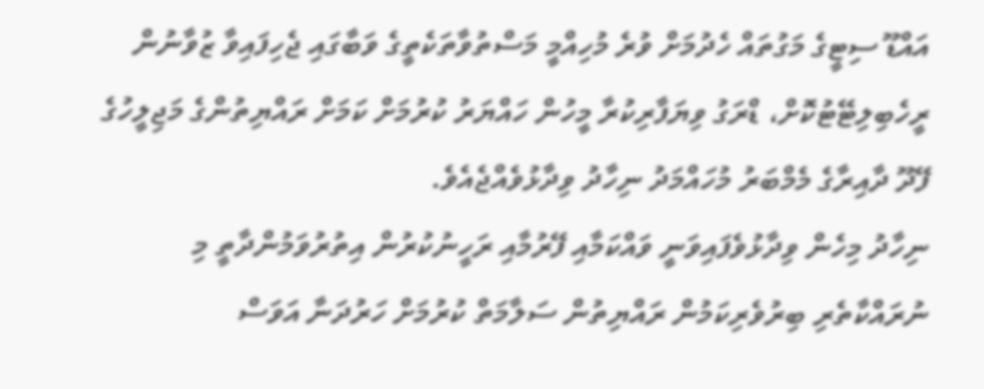އައްޑޫ ސިޓީގެ މަގުތައް ހެދުމަށް ވުރެ މުހިއްމީ މަސްތުވާތަކެތީގެ ވަބާގައި ޖެހިފައިވާ ޒުވާނުން ރީހެބިލިޓޭޓުކޮށް، ޑްރަގު ވިޔަފާރިކުރާ މީހުން ހައްޔަރު ކުރުމަށް ކަމަށް ރައްޔިތުންގެ މަޖިލީހުގެ ފޭދޫ ދާއިރާގެ މެމްބަރު މުހައްމަދު ނިހާދު ވިދާޅުވެއްޖެއެވެ.
ނިހާދު މިހެން ވިދާޅުވެފައިވަނީ ވައްކަމާއި ފޭރުމާއި ރަހީނުކުރުން އިތުރުވަމުންދާތީ މި ނުރައްކާތެރި ބިރުވެރިކަމުން ރައްޔިތުން ސަލާމަތް ކުރުމަށް ހަރުދަނާ އަވަސް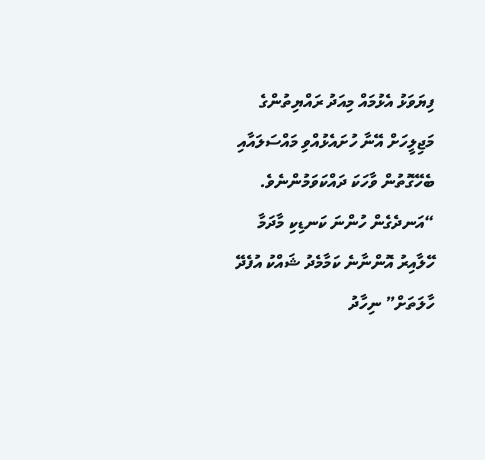ފިޔަވަޅު އެޅުމައް މިއަދު ރައްޔިތުންގެ މަޖިލީހަށް އޭނާ ހުށައެޅުއްވި މައްސަލައާއި ބެހޭގޮތުން ވާހަކަ ދައްކަވަމުންނެވެ.
“އަނދެގެން ހުންނަ ކަނޑިކި މާދަމާ ހޭލާއިރު އޮންނާނެ ކަމާމެދު ޝައްކު އުފެދޭ ހާލަތަށް” ނިހާދު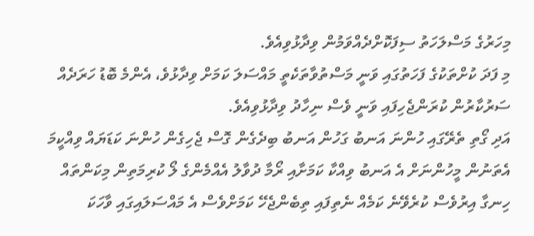މިހަރުގެ މަސްލަހަތު ސިފަކޮށްދެއްވަމުން ވިދާޅުވިއެވެ.
މި ފަދަ ކުށްތަކުގެ ފަހަތުގައި ވަނީ މަސްތުވާތަކެތީ މައްސަލަ ކަމަށް ވިދާޅުވެ، އެންމެ ބޮޑު ހަރަދެއް ސަރުކާރުން ކުރަންޖެހިފައި ވަނީ ވެސް ނިހާދު ވިދާޅުވިއެވެ.
އަދި ގޯތި ތެރޭގައި ހުންނަ އަނބު ގަހުން އަނބު ބިދެގެން ގޮސް ޖެހިގެން ހުންނަ ކަޑަޔައް ވިއްކީމަ އެތަނުން މީހުންނަށް އެ އަނބު ވިއްކާ ކަމަށާއި ރޯމާ ދުވާލު އެއްމެންގެ ލޯ ކުރިމަތިން މިކަންތައް ހިނގާ އިރުވެސް ކުރެވޭނެ ކަމެއް ނެތިފައި ތިބެންޖެހޭ ކަމަށްވެސް އެ މައްސަލައިގައި ވާހަކަ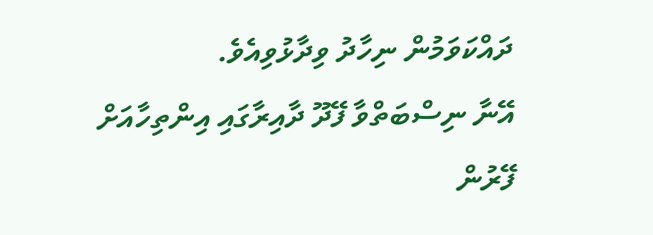ދައްކަވަމުން ނިހާދު ވިދާޅުވިއެވެ.
އޭނާ ނިސްބަތްވާ ފޭދޫ ދާއިރާގައި އިންތިހާއަށް ފޭރުން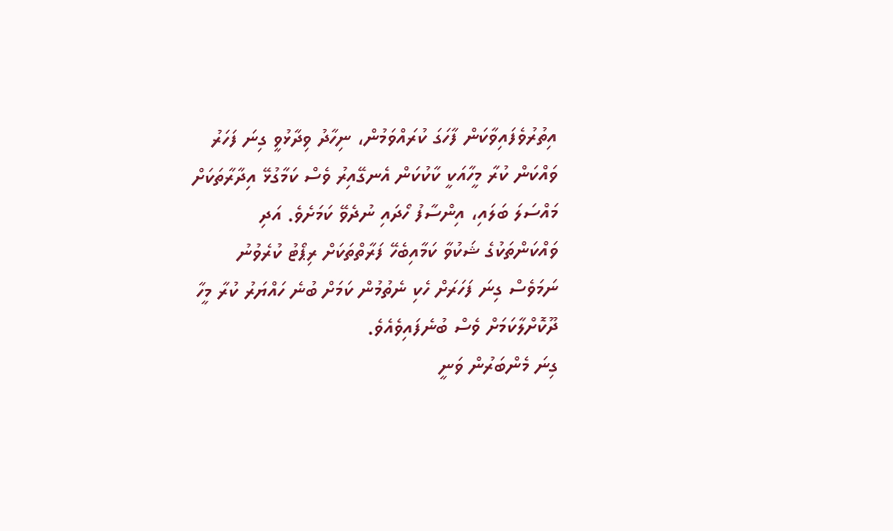އިތުރުވެފައިވާކަން ފާހަގަ ކުރައްވަމުން، ނިހާދު ވިދާޅުވީ ގިނަ ފަހަރު ވައްކަން ކުރާ މީހާއަކީ ކާކުކަން އެނގޭއިރު ވެސް ކަމާގުޅޭ އިދާރާތަކަށް މައްސަލަ ބަލައި، އިންސާފު ހޯދައި ނުދެވޭ ކަމަށެވެ. އަދި ވައްކަންތަކުގެ ޝަކުވާ ކަމާއިބެހޭ ފަރާތްތަކަށް ރިޕޯޓު ކުރެވުނު ނަމަވެސް ގިނަ ފަހަރަށް ހެކި ނެތުމުން ކަމަށް ބުނެ ހައްޔަރު ކުރާ މީހާ ދޫކޮށްލާކަމަށް ވެސް ބުނެފައިވެއެވެ.
ގިނަ މެންބަރުން ވަނީ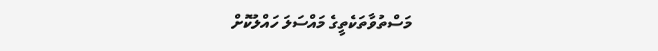މަސްތުވާތަކެތީގެ މައްސަލަ ހައްލުކޮށް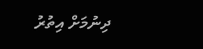ދިނުމަށް އިތުރު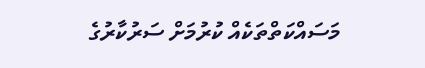މަސައްކަތްތަކެއް ކުރުމަށް ސަރުކާރުގެ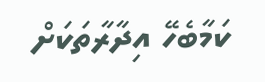ކަމާބެހޭ އިދާރާތަކަށް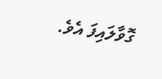ގޮވާލައިފަ އެވެ.